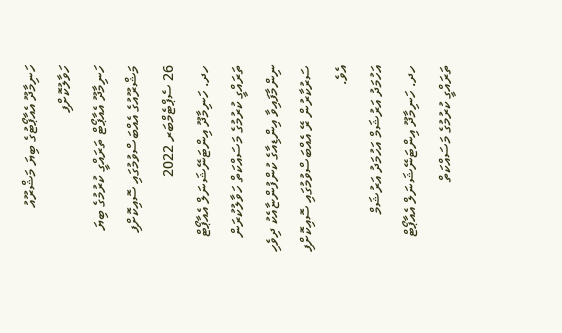ހަނިމާދޫ އެއާޕޯޓުގެ ބިޔަ މަޝްރޫއު ހަވާލުކޮށްފި
ހަނިމާދޫ އެއާޕޯޓް ތަރައްގީ ކުރުމުގެ ބިޔަ މަޝްރޫއުގެ އެއްބަސްވުމުގައި ސޮއިކޮށްފި
26 ސެޕްޓެމްބަރ 2022
ހދ. ހަނިމާދޫ އިންޓަނޭޝަނަލް އެއާޕޯޓް ތަރައްގީ ކުރުމުގެ މަސައްކަތް ހަވާލުކުރަން ނިންމާފައިވާ އިންޑިއާގެ ކުންފުންޏާއެކު ދިވެހި ސަރުކާރުން ރޭ އެއްބަސްވުމުގައި ސޮއިކޮށްފި އެވެ.
އަހުމަދު އަރުޝަމް އަހުމަދު އަރުޝަމް
ހދ. ހަނިމާދޫ އިންޓަނޭޝަނަލް އެއާޕޯޓް ތަރައްގީ ކުރުމުގެ މަސައްކަތް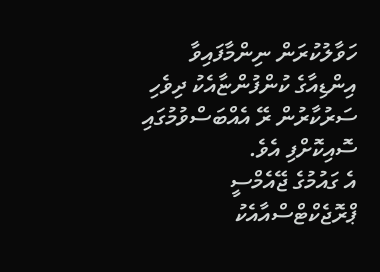ހަވާލުކުރަން ނިންމާފައިވާ އިންޑިއާގެ ކުންފުންޏާއެކު ދިވެހި ސަރުކާރުން ރޭ އެއްބަސްވުމުގައި ސޮއިކޮށްފި އެވެ.
އެ ގައުމުގެ ޖޭއެމްސީ ޕްރޮޖެކްޓްސްއާއެކު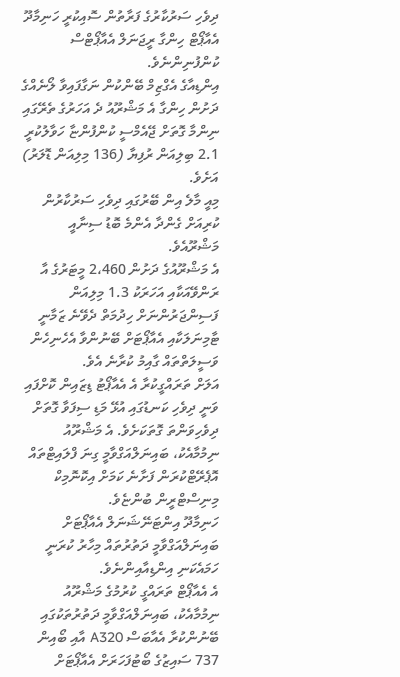ދިވެހި ސަރުކާރުގެ ފަރާތުން ސޮއިކުރީ ހަނިމާދޫ އެއާޕޯޓް ހިންގާ ރީޖަނަލް އެއާޕޯޓްސް ކުންފުނިންނެވެ.
އިންޑިއާގެ އެގްޒިމް ބޭންކުން ނަގާފައިވާ ލޯނެއްގެ ދަށުން ހިންގާ އެ މަޝްރޫއު ދެ އަހަރުގެ ތެރޭގައި ނިންމާ ގޮތަށް ޖޭއެމްސީ ކުންފުންޏާ ހަވާލުކުރީ 2.1 ބިލިއަން ރުފިޔާ (136 މިލިއަން ޑޮލަރު) އަށެވެ.
މިއީ މާލެ އިން ބޭރުގައި ދިވެހި ސަރުކާރުން ކުރިއަށް ގެންދާ އެންމެ ބޮޑު ސިނާއީ މަޝްރޫއެވެ.
އެ މަޝްރޫއުގެ ދަށުން 2،460 މީޓަރުގެ އާ ރަންވޭއަކާއި އަހަރަކު 1.3 މިލިއަން ފަސިންޖަރުންނަށް ހިދުމަތް ދެވޭނެ ޒަމާނީ ޓާމިނަލަކާއި އެއާޕޯޓަށް ބޭނުންވާ އެހެނިހެން ވަސީލަތްތައް ގާއިމު ކުރާނެ އެވެ.
އަލަށް ތަރައްގީކުރާ އެ އެއާޕޯޓު ޑިޒައިން ކޮށްފައި ވަނީ ދިވެހި ކަނޑުގައި އުޅޭ މަޑި ސިފަވާ ގޮތަށް ދިވެހިވަންތަ ގޮތަކަށެވެ. އެ މަޝްރޫއު ނިމުމާއެކު، ބައިނަލްއަގްވާމީ ގިނަ ފްލައިޓްތައް އޮޕެރޭޓްކުރަން ފަށާނެ ކަމަށް އިކޮނޮމިކް މިނިސްޓްރީން ބުންޏެވެ.
ހަނިމާދޫ އިންޓަނޭޝަނަލް އެއާޕޯޓަށް ބައިނަލްއަގްވާމީ ދަތުރުތައް މިހާރު ކުރަނީ ހަމައެކަނި އިންޑިއާއިންނެވެ.
އެ އެއާޕޯޓް ތަރައްގީ ކުރުމުގެ މަޝްރޫއު ނިމުމާއެކު، ބައިނަލްއަގްވާމީ ދަތުރުތަކުގައި ބޭނުންކުރާ އެއާބަސް A320 އާއި ބޯއިން 737 ސައިޒުގެ ބޯޓުފަހަރަށް އެއާޕޯޓަށް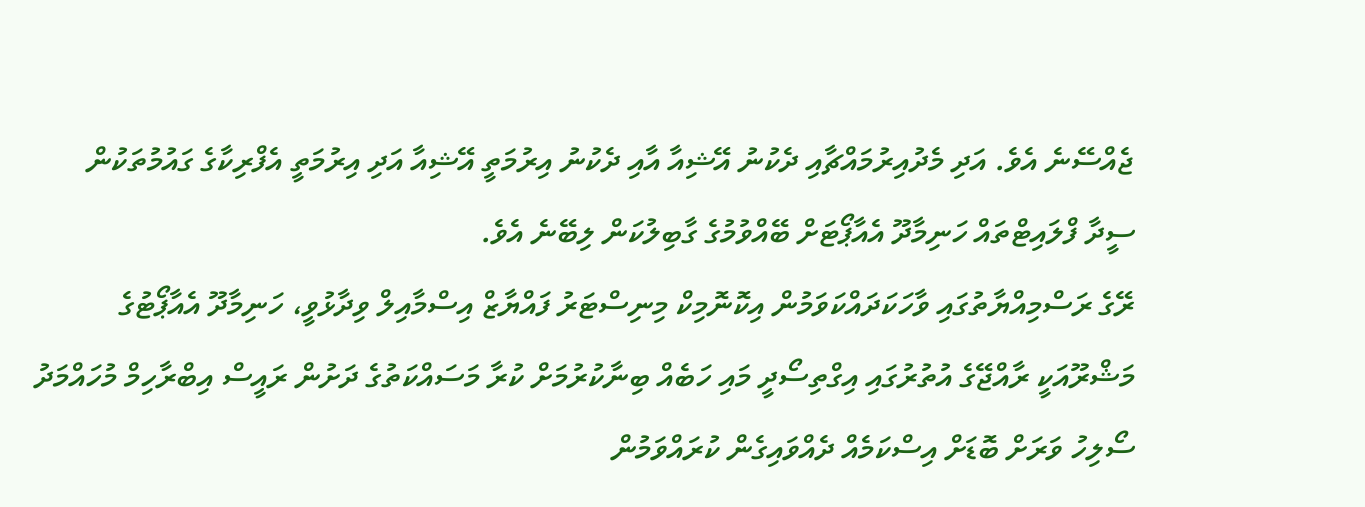ޖެއްސޭނެ އެވެ. އަދި މެދުއިރުމައްޗާއި ދެކުނު އޭޝިއާ އާއި ދެކުނު އިރުމަތީ އޭޝިއާ އަދި އިރުމަތީ އެފްރިކާގެ ގައުމުތަކުން ސީދާ ފްލައިޓްތައް ހަނިމާދޫ އެއާޕޯޓަށް ބޭއްވުމުގެ ގާބިލުކަން ލިބޭނެ އެވެ.
ރޭގެ ރަސްމިއްޔާތުގައި ވާހަކަދައްކަވަމުން އިކޮނޮމިކް މިނިސްޓަރު ފައްޔާޒް އިސްމާއިލް ވިދާޅުވީ، ހަނިމާދޫ އެއާޕޯޓުގެ މަޝްރޫއަކީ ރާއްޖޭގެ އުތުރުގައި އިގްތިސޯދީ މައި ހަބެއް ބިނާކުރުމަށް ކުރާ މަސައްކަތުގެ ދަށުން ރައީސް އިބްރާހިމް މުހައްމަދު ސޯލިހު ވަރަށް ބޮޑަށް އިސްކަމެއް ދެއްވައިގެން ކުރައްވަމުން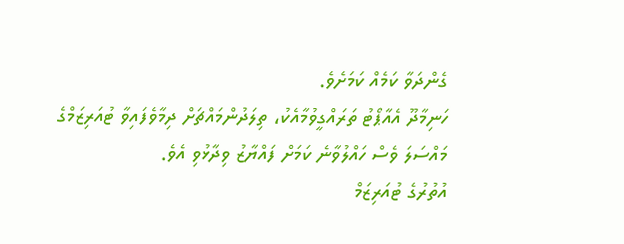ގެންދަވާ ކަމެއް ކަމަށެވެ.
ހަނިމާދޫ އެއާޕޯޓު ތަރައްގީވުމާއެކު، ތިލަދުންމައްޗަށް ދިމާވެފައިވާ ޓުއަރިޒަމްގެ މައްސަލަ ވެސް ހައްލުވާނެ ކަމަށް ފައްޔާޒު ވިދާޅުވި އެވެ.
އުތުރުގެ ޓުއަރިޒަމް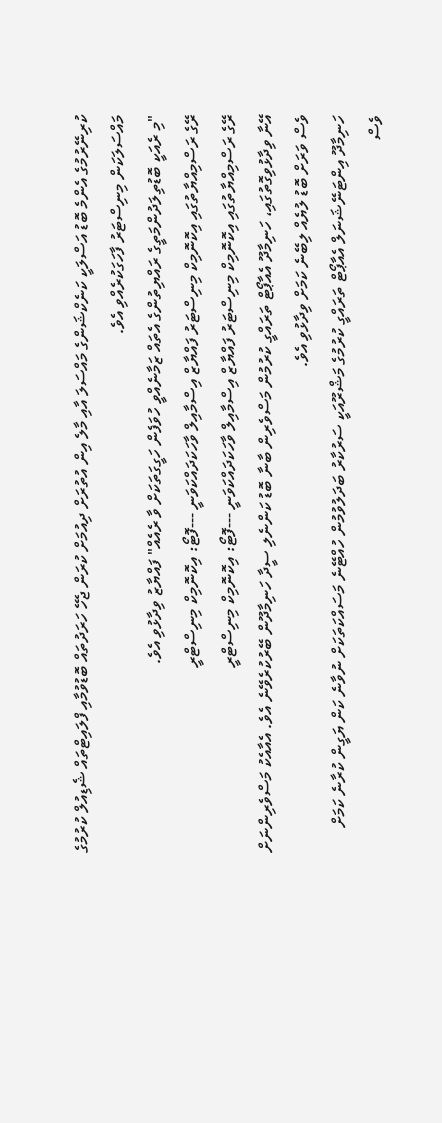ކުރިނޭރުމުގެ އެންމެ ބޮޑު އަސްލަކީ ކަނެކްޝަންގެ މައްސަލަ އާއި މާލެ އިން އުތުރަށް ދިއުމަށް ކުރަން ޖެހޭ ހަރަދުތައް ބޮޑުވުމާއި ފްލައިޓްތައް ޝެޑިއުލް ކުރުމުގެ މައްސަލަކަން މިނިސްޓަރު ފާހަގަކުރެއްވި އެވެ.
"މި ރެއަކީ ބޮޑުތިލަދުންމަތީގެ ރައްޔިތުންގެ އެތައް ޒަމާނެއްވީ ހުވަފެން ހަގީގަތަކަށް ވާ ރެއެއް" ފައްޔާޒު ވިދާޅުވި އެވެ.
ރޭގެ ރަސްމިއްޔާތުގައި އިކޮނޮމިކް މިނިސްޓަރު ފައްޔާޒް އިސްމާއިލް ވާހަކަދައްކަވަނީ ---ފޮޓޯ: އިކޮނޮމިކް މިނިސްޓްރީ
ރޭގެ ރަސްމިއްޔާތުގައި އިކޮނޮމިކް މިނިސްޓަރު ފައްޔާޒް އިސްމާއިލް ވާހަކަދައްކަވަނީ ---ފޮޓޯ: އިކޮނޮމިކް މިނިސްޓްރީ
އޭނާ ވިދާޅުވިގޮތުގައި، ހަނިމާދޫ އެއާޕޯޓް ތަރައްގީ ކުރުމުން މަސްވެރިން ބާނާ ބޮޑު ކަންނެލި ސީދާ ހަނިމާދޫން ބޭރުކުރެވޭނެ އެވެ. އެއާއެކު މަސްވެރިންނަށް ވެސް ވަރަށް ބޮޑު ލުޔެއް ލިބޭނެ ކަމަށް ވިދާޅުވި އެވެ.
ހަނިމާދޫ އިންޓަނޭޝަނަލް އެއާޕޯޓް ތަރައްގީ ކުރުމުގެ މަޝްރޫއަކީ ސަރުކާރު ބަދަލުވުމުން ހުއްޓޭނެ މަސައްކަތަކަށް ނުވާނެ ކަން ޔަގީން ކުރާނެ ކަމަށް ވެސް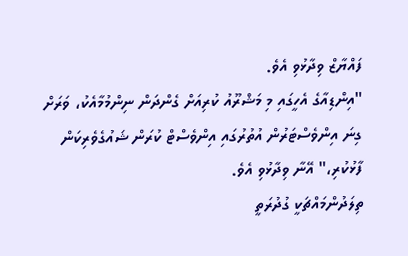ފައްޔާޒް ވިދާޅުވި އެވެ.
"އިންޑިއާގެ އެހީގައި މި މަޝްރޫއު ކުރިއަށް ގެންދަން ނިންމުމާއެކު، ވަރަށް ގިނަ އިންވެސްޓަރުން އުތުރުގައި އިންވެސްޓް ކުރަން ޝައުގެވެރިކަން ފާޅުކުރި،" އޭނާ ވިދާޅުވި އެވެ.
ތިލަދުންމައްޗަކީ ގުދުރަތީ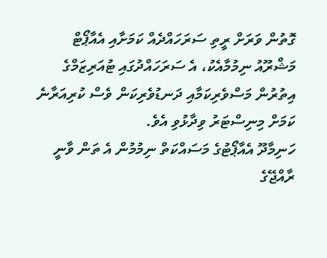ގޮތުން ވަރަށް ރީތި ސަރަހައްދެއް ކަމަށާއި އެއާޕޯޓް މަޝްރޫއު ނިމުމާއެކު، އެ ސަރަހައްދުގައި ޓުއަރިޒަމްގެ އިތުރުން މަސްވެރިކަމާއި ދަނޑުވެރިކަން ވެސް ކުރިއަރާނެ ކަމަށް މިނިސްޓަރު ވިދާޅުވި އެވެ.
ހަނިމާދޫ އެއާޕޯޓުގެ މަސައްކަތް ނިމުމުން އެ ތަން ވާނީ ރާއްޖޭގެ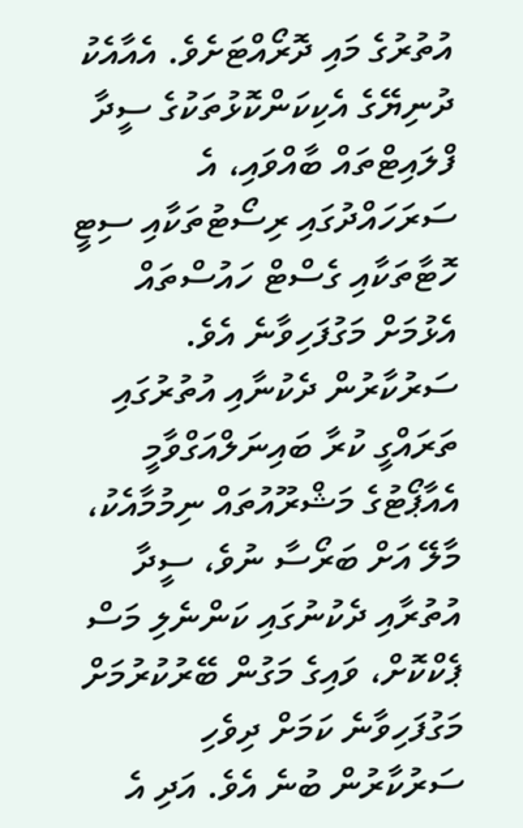އުތުރުގެ މައި ދޮރޯއްޓަށެވެ. އެއާއެކު ދުނިޔޭގެ އެކިކަންކޮޅުތަކުގެ ސީދާ ފްލައިޓްތައް ބާއްވައި، އެ ސަރަހައްދުގައި ރިސޯޓުތަކާއި ސިޓީ ހޮޓާތަކާއި ގެސްޓް ހައުސްތައް އެޅުމަށް މަގުފަހިވާނެ އެވެ.
ސަރުކާރުން ދެކުނާއި އުތުރުގައި ތަރައްގީ ކުރާ ބައިނަލްއަގްވާމީ އެއާޕޯޓުގެ މަޝްރޫއުތައް ނިމުމާއެކު، މާލޭ އަށް ބަރޯސާ ނުވެ، ސީދާ އުތުރާއި ދެކުނުގައި ކަންނެލި މަސް ޕެކްކޮށް، ވައިގެ މަގުން ބޭރުކުރުމަށް މަގުފަހިވާނެ ކަމަށް ދިވެހި ސަރުކާރުން ބުނެ އެވެ. އަދި އެ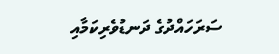ސަރަހައްދުގެ ދަނޑުވެރިކަމާއި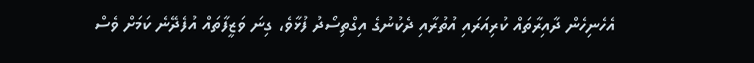އެހެނިހެން ދާއިރާތައް ކުރިއަރައި އުތުރާއި ދެކުނުގެ އިގްތިސޯދު ފުޅާވެ، ގިނަ ވަޒީފާތައް އުފެދޭނެ ކަމަށް ވެސް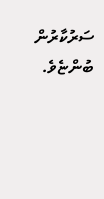ސަރުކާރުން ބުންޏެވެ.